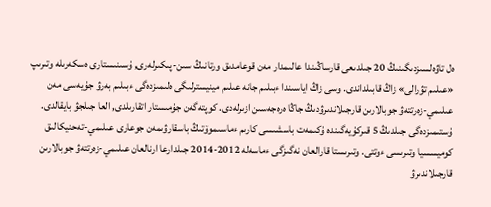ەل تاۋەلسىزدىگىنىڭ 20 جىلدىعى قارساڭىندا عالىمدار مەن قوعامدىق ورتانىڭ سىن-پىكىرلەرى, ۇسىنىستارى ەسكەرىلە وتىرىپ «عىلىم تۋرالى» زاڭ قابىلداندى. وسى زاڭ اياسىندا ءبىلىم جانە عىلىم مينيسترلىگى ەلىمىزدەگى ءبىلىم بەرۋ جۇيەسى مەن عىلىمي-زەرتتەۋ جوبالارىن قارجىلاندىرۋدىڭ جاڭا ەرەجەسىن ازىرلەدى. كوپتەگەن جۇمىستار اتقارىلدى, العا جىلجۋ بايقالدى.
ۇستىمىزدەگى جىلدىڭ 5 قىركۇيەگىندە ۇكىمەت باسشىسى كارىم ءماسىموۆتىڭ باسقارۋىمەن جوعارى عىلىمي-تەحنيكالىق كوميسسيا وتىرىسى ءوتتى. وتىرىستا قارالعان نەگىزگى ءماسەلە 2012-2014 جىلدارعا ارنالعان عىلىمي-زەرتتەۋ جوبالارىن قارجىلاندىرۋ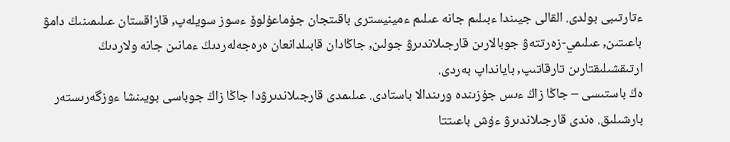ءتارتىبى بولدى. القالى جيىندا ءبىلىم جانە عىلىم ءمينيسترى باقىتجان جۇماعۇلوۆ ءسوز سويلەپ, قازاقستان عىلىمىنىڭ دامۋ باعىتىن, عىلىمي-زەرتتەۋ جوبالارىن قارجىلاندىرۋ جولىن, جاڭادان قابىلدانعان ەرەجەلەردىڭ ءمانىن جانە ولاردىڭ ارتىقشىلىقتارىن تارقاتىپ, بايانداپ بەردى.
ەڭ باستىسى – جاڭا زاڭ ءىس جۇزىندە ورىندالا باستادى. عىلىمدى قارجىلاندىرۋدا جاڭا زاڭ جوباسى بويىنشا ءوزگەرىستەر بارشىلىق. ەندى قارجىلاندىرۋ ءۇش باعىتتا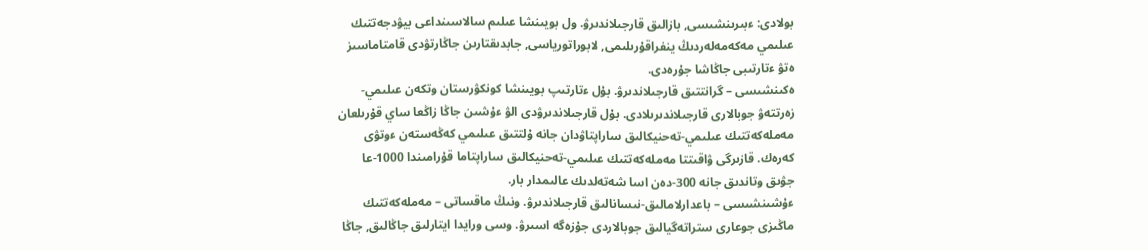بولادى: ءبىرىنشىسى, بازالىق قارجىلاندىرۋ. ول بويىنشا عىلىم سالاسىنداعى بيۋدجەتتىك عىلىمي مەكەمەلەردىڭ ينفراقۇرىلىمى, لابوراتورياسى, جابدىقتارىن جاڭارتۋدى قامتاماسىز ەتۋ ءتارتىبى جاڭاشا جۇرەدى.
ەكىنشىسى – گرانتتىق قارجىلاندىرۋ. بۇل ءتارتىپ بويىنشا كونكۋرستان وتكەن عىلىمي-زەرتتەۋ جوبالارى قارجىلاندىرىلادى. بۇل قارجىلاندىرۋدى الۋ ءۇشىن جاڭا زاڭعا ساي قۇرىلعان مەملەكەتتىك عىلىمي-تەحنيكالىق ساراپتاۋدان جانە ۇلتتىق عىلىمي كەڭەستەن ءوتۋى كەرەك. قازىرگى ۋاقىتتا مەملەكەتتىك عىلىمي-تەحنيكالىق ساراپتاما قۇرامىندا 1000-عا جۋىق وتاندىق جانە 300-دەن اسا شەتەلدىك عالىمدار بار.
ءۇشىنشىسى – باعدارلامالىق-نىسانالىق قارجىلاندىرۋ. ونىڭ ماقساتى – مەملەكەتتىك ماڭىزى جوعارى ستراتەگيالىق جوبالاردى جۇزەگە اسىرۋ. وسى ورايدا ايتارلىق جاڭالىق, جاڭا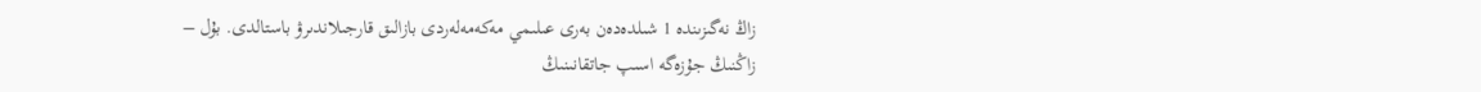زاڭ نەگىزىندە 1 شىلدەدەن بەرى عىلىمي مەكەمەلەردى بازالىق قارجىلاندىرۋ باستالدى. بۇل – زاڭنىڭ جۇزەگە اسىپ جاتقانىنىڭ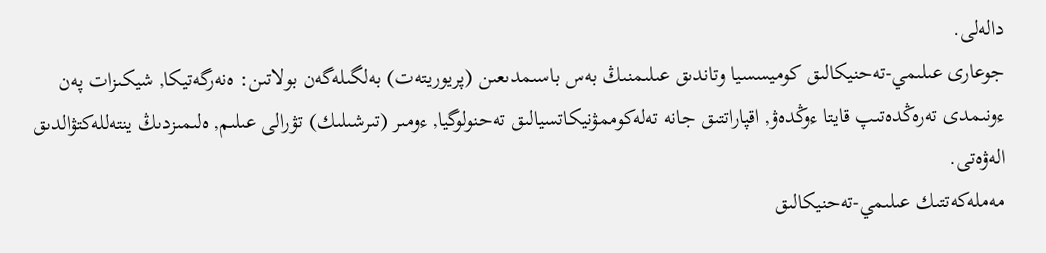دالەلى.
جوعارى عىلىمي-تەحنيكالىق كوميسسيا وتاندىق عىلىمنىڭ بەس باسىمدىعىن (پريوريتەت) بەلگىلەگەن بولاتىن: ەنەرگەتيكا, شيكىزات پەن ءونىمدى تەرەڭدەتىپ قايتا ءوڭدەۋ, اقپاراتتىق جانە تەلەكوممۋنيكاتسيالىق تەحنولوگيا, ءومىر (تىرشىلىك) تۋرالى عىلىم, ەلىمىزدىڭ ينتەللەكتۋالدىق الەۋەتى.
مەملەكەتتىك عىلىمي-تەحنيكالىق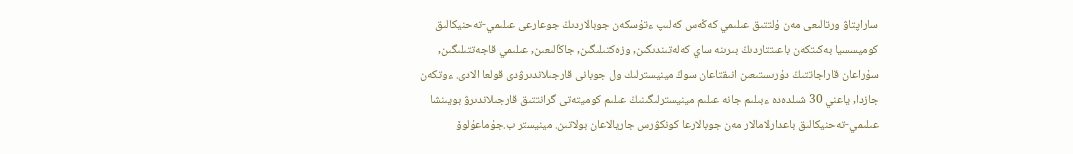ساراپتاۋ ورتالىعى مەن ۇلتتىق عىلىمي كەڭەس كەلىپ ءتۇسكەن جوبالاردىڭ جوعارعى عىلىمي-تەحنيكالىق كوميسسيا بەكىتكەن باعىتتاردىڭ بىرىنە ساي كەلەتىندىگىن, وزەكتىلىگىن, جاڭالىعىن, عىلىمي قاجەتتىلىگىن, سۇراعان قاراجاتتىڭ دۇرىستىعىن انىقتاعان سوڭ مينيسترلىك ول جوبانى قارجىلاندىرۋدى قولعا الادى. ءوتكەن جازدا, ياعني 30 شىلدەدە ءبىلىم جانە عىلىم مينيسترلىگىنىڭ عىلىم كوميتەتى گرانتتىق قارجىلاندىرۋ بويىنشا عىلىمي-تەحنيكالىق باعدارلامالار مەن جوبالارعا كونكۋرس جاريالاعان بولاتىن. مينيستر ب.جۇماعۇلوۆ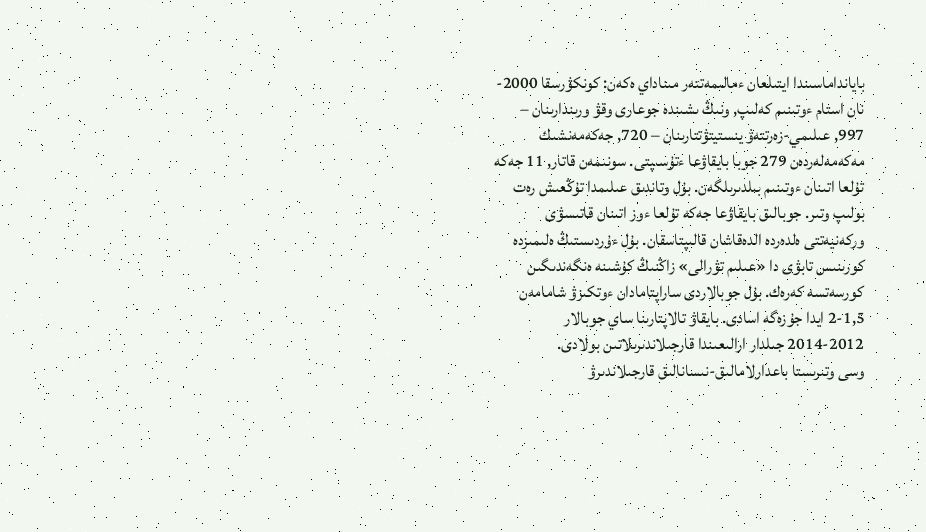بايانداماسىندا ايتىلعان ءمالىمەتتەر مىناداي ەكەن: كونكۋرسقا 2000-نان استام ءوتىنىم كەلىپ, ونىڭ ىشىندە جوعارى وقۋ ورىندارىنان – 997, عىلىمي-زەرتتەۋ ينستيتۋتتارىنان – 720, جەكەمەنشىك مەكەمەلەردەن 279 جوبا بايقاۋعا ءتۇسىپتى. سونىمەن قاتار, 11 جەكە تۇلعا اتىنان ءوتىنىم بىلدىرىلگەن. بۇل وتاندىق عىلىمدا تۇڭعىش رەت بولىپ وتىر. جوبالىق بايقاۋعا جەكە تۇلعا ءوز اتىنان قاتىسۋى وركەنيەتتى ەلدەردە الدەقاشان قالىپتاسقان. بۇل ءۇردىستىڭ ەلىمىزدە كورىنىس تابۋى دا «عىلىم تۋرالى» زاڭنىڭ كۇشىنە ەنگەندىگىن كورسەتسە كەرەك. بۇل جوبالاردى ساراپتامادان ءوتكىزۋ شامامەن 1,5-2 ايدا جۇزەگە اسادى. بايقاۋ تالاپتارىنا ساي جوبالار 2012-2014 جىلدار ارالىعىندا قارجىلاندىرىلاتىن بولادى.
وسى وتىرىستا باعدارلامالىق-نىسانالىق قارجىلاندىرۋ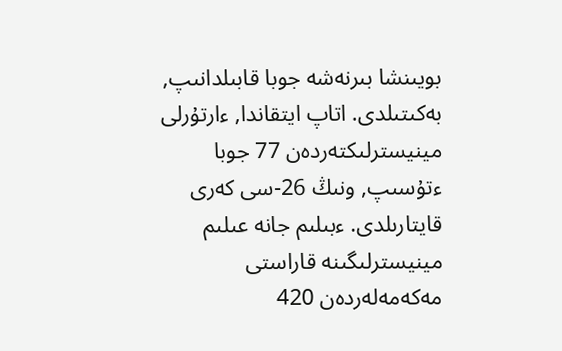بويىنشا بىرنەشە جوبا قابىلدانىپ, بەكىتىلدى. اتاپ ايتقاندا, ءارتۇرلى مينيسترلىكتەردەن 77 جوبا ءتۇسىپ, ونىڭ 26-سى كەرى قايتارىلدى. ءبىلىم جانە عىلىم مينيسترلىگىنە قاراستى مەكەمەلەردەن 420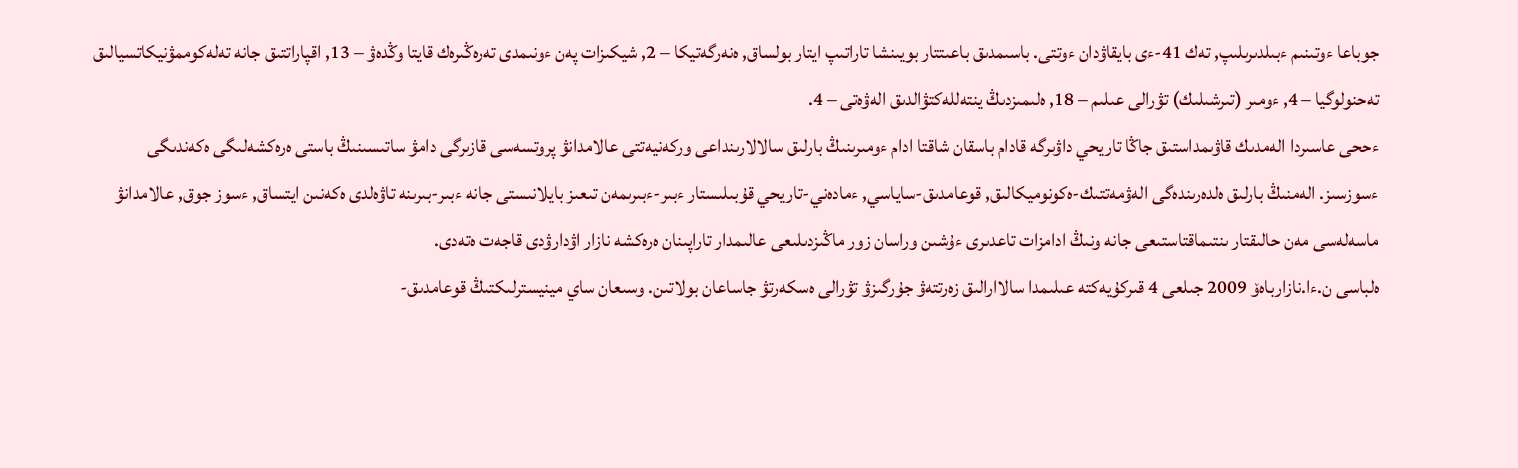جوباعا ءوتىنىم ءبىلدىرىلىپ, تەك 41-ءى بايقاۋدان ءوتتى. باسىمدىق باعىتتار بويىنشا تاراتىپ ايتار بولساق, ەنەرگەتيكا – 2, شيكىزات پەن ءونىمدى تەرەڭىرەك قايتا وڭدەۋ – 13, اقپاراتتىق جانە تەلەكوممۋنيكاتسيالىق تەحنولوگيا – 4, ءومىر (تىرشىلىك) تۋرالى عىلىم – 18, ەلىمىزدىڭ ينتەللەكتۋالدىق الەۋەتى – 4.
ءححى عاسىردا الەمدىك قاۋىمداستىق جاڭا تاريحي داۋىرگە قادام باسقان شاقتا ادام ءومىرىنىڭ بارلىق سالالارىنداعى وركەنيەتتى عالامدانۋ پروتسەسى قازىرگى دامۋ ساتىسىنىڭ باستى ەرەكشەلىگى ەكەندىگى ءسوزسىز. الەمنىڭ بارلىق ەلدەرىندەگى الەۋمەتتىك-ەكونوميكالىق, قوعامدىق-ساياسي, ءمادەني-تاريحي قۇبىلىستار ءبىر-ءبىرىمەن تىعىز بايلانىستى جانە ءبىر-بىرىنە تاۋەلدى ەكەنىن ايتساق, ءسوز جوق, عالامدانۋ ماسەلەسى مەن حالىقتار ىنتىماقتاستىعى جانە ونىڭ ادامزات تاعدىرى ءۇشىن وراسان زور ماڭىزدىلىعى عالىمدار تاراپىنان ەرەكشە نازار اۋدارۋدى قاجەت ەتەدى.
ەلباسى ن.ءا.نازارباەۆ 2009 جىلعى 4 قىركۇيەكتە عىلىمدا سالاارالىق زەرتتەۋ جۇرگىزۋ تۋرالى ەسكەرتۋ جاساعان بولاتىن. وسىعان ساي مينيسترلىكتىڭ قوعامدىق-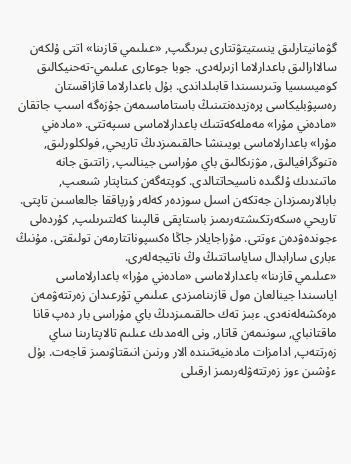گۋمانيتارلىق ينستيتۋتتارى بىرىگىپ, «عىلىمي قازىنا» اتتى ۇلكەن سالاارالىق باعدارلاما ازىرلەدى. جوبا جوعارى عىلىمي-تەحنيكالىق كوميسسيا وتىرىسىندا قابىلداندى. بۇل باعدارلاما قازاقستان رەسپۋبليكاسى پرەزيدەنتىنىڭ باستاماسىمەن جۇزەگە اسىپ جاتقان «مادەني مۇرا» مەملەكەتتىك باعدارلاماسى ىسپەتتى. «مادەني مۇرا» باعدارلاماسى بويىنشا حالقىمىزدىڭ تاريحي, فولكلورلىق, ەتنوگرافيالىق, مۋزىكالىق باي مۇراسى جينالىپ, زاتتىق جانە ماتىندىك ۇلگىدە ناسيحاتتالدى. كوپتەگەن كىتاپتار شىعىپ, بابالارىمىزدان جەتكەن اسىل سوزدەر كەلەر ۇرپاققا جالعاسىن تاپتى. تاريحي ەسكەرتكىشتەرىمىز باستاپقى قالپىنا كەلتىرىلىپ, كۇردەلى ءجوندەۋدەن ءوتتى. مۇراجايلار جاڭا ەكسپوناتتارمەن تولىقتى. مۇنىڭ ءبارى سارابدال ساياساتتىڭ وڭ ناتيجەلەرى.
«عىلىمي قازىنا» باعدارلاماسى «مادەني مۇرا» باعدارلاماسى اياسىندا جينالعان مول قازىنامىزدى عىلىمي تۇرعىدان زەرتتەۋمەن ەرەكشەلەنەدى. ءبىز تەك حالقىمىزدىڭ باي مۇراسى بار دەپ قانا ماقتانباي, سونىمەن قاتار, ونى الەمدىك عىلىم تالاپتارىنا ساي زەرتتەپ, ادامزات مادەنيەتىندە الار ورنىن انىقتاۋىمىز قاجەت. بۇل ءۇشىن ءوز زەرتتەۋلەرىمىز ارقىلى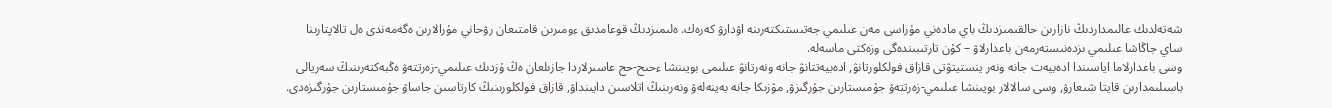شەتەلدىك عالىمداردىڭ نازارىن حالقىمىزدىڭ باي مادەني مۇراسى مەن عىلىمي جەتىستىكتەرىنە اۋدارۋ كەرەك. ەلىمىزدىڭ قوعامدىق ءومىرىن قامتىعان رۋحاني مۇرالارىن ەگەمەندى ەل تالاپتارىنا ساي جاڭاشا عىلىمي ىزدەنىستەرمەن باعدارلاۋ – كۇن تارتىبىندەگى وزەكتى ماسەلە.
وسى باعدارلاما اياسىندا ادەبيەت جانە ونەر ينستيتۋتى قازاق فولكلورتانۋ, ادەبيەتتانۋ جانە ونەرتانۋ عىلىمى بويىنشا ءحىح-حح عاسىرلاردا جازىلعان ەڭ ۇزدىك عىلىمي-زەرتتەۋ ەڭبەكتەرىنىڭ سەريالى باسىلىمدارىن قايتا شىعارۋ, وسى سالالار بويىنشا عىلىمي-زەرتتەۋ جۇمىستارىن جۇرگىزۋ, مۋزىكا جانە بەينەلەۋ ونەرىنىڭ اتلاسىن دايىنداۋ, قازاق فولكلورىنىڭ كارتاسىن جاساۋ جۇمىستارىن جۇرگىزەدى.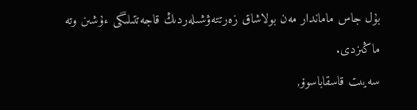بۇل جاس ماماندار مەن بولاشاق زەرتتەۋشىلەردىڭ قاجەتتىلىگى ءۇشىن وتە ماڭىزدى.
سەيىت قاسقاباسوۆ,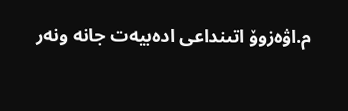م.اۋەزوۆ اتىنداعى ادەبيەت جانە ونەر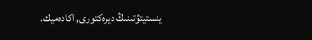ينستيتۋتىنىڭ ديرەكتورى, اكادەميك.